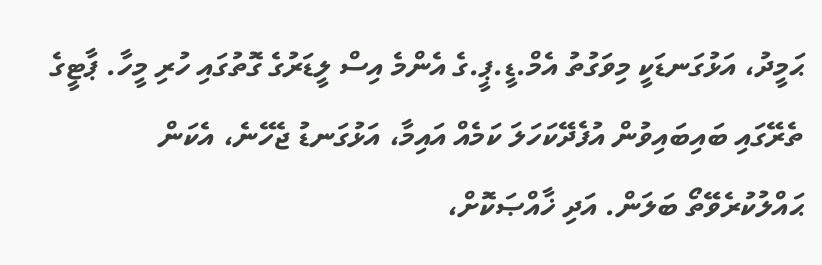ޙަމީދު، އަޅުގަނޑަކީ މިވަގުތު އެމް.ޑީ.ޕީ.ގެ އެންމެ އިސް ލީޑަރުގެ ގޮތުގައި ހުރި މީހާ. ޕާޓީގެ ތެރޭގައި ބައިބައިވުން އުފެދޭކަހަލަ ކަމެއް އައިމާ، އަޅުގަނޑު ޖެހޭނެ، އެކަން ޙައްލުކުރެވޭތޯ ބަލަން. އަދި ޚާއްޞަކޮށް،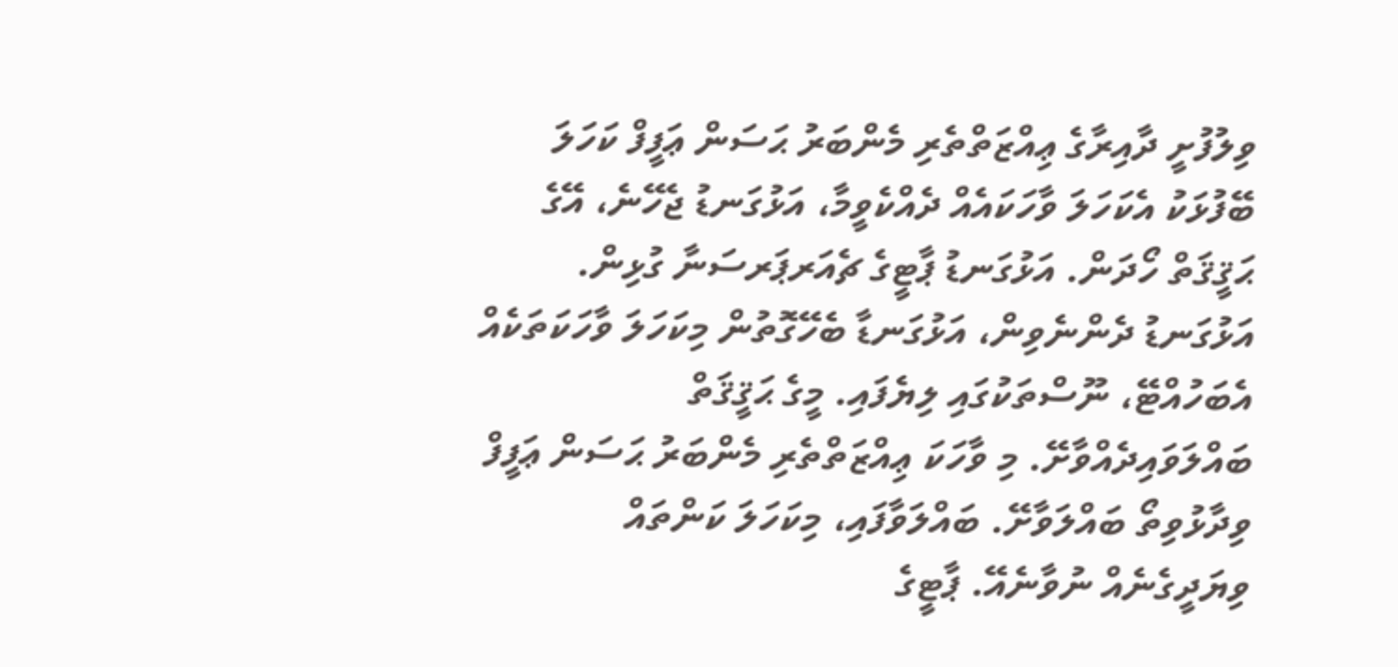ވިލުފުށީ ދާއިރާގެ ޢިއްޒަތްތެރި މެންބަރު ޙަސަން ޢަފީފް ކަހަލަ ބޭފުޅަކު އެކަހަލަ ވާހަކައެއް ދެއްކެވީމާ، އަޅުގަނޑު ޖެހޭނެ، އޭގެ ޙަޤީޤަތް ހޯދަން. އަޅުގަނޑު ޕާޓީގެ ޗެއަރޕަރސަނާ ގުޅިން. އަޅުގަނޑު ދެންނެވިން، އަޅުގަނޑާ ބެހޭގޮތުން މިކަހަލަ ވާހަކަތަކެއް އެބަހުއްޓޭ، ނޫސްތަކުގައި ލިޔެފައި. މީގެ ޙަޤީޤަތް ބައްލަވައިދެއްވާށޭ. މި ވާހަކަ ޢިއްޒަތްތެރި މެންބަރު ޙަސަން ޢަފީފް ވިދާޅުވިތޯ ބައްލަވާށޭ. ބައްލަވާފައި، މިކަހަލަ ކަންތައް ވިޔަދީގެނެއް ނުވާނެއޭ. ޕާޓީގެ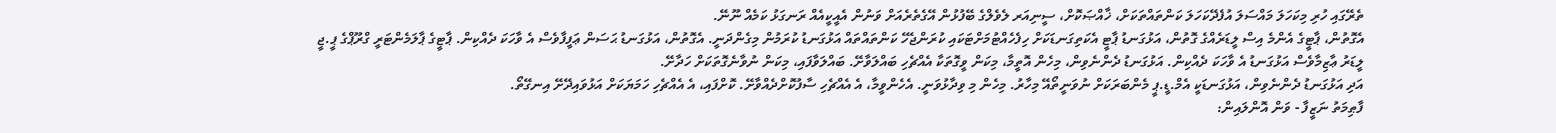ތެރޭގައި ހުރި މިކަހަލަ މައްސަލަ އުފެދޭކަހަލަ ކަންތައްތަކަށް، ޚާއްޞަކޮށް، ސީނިއަރ ލެވެލްގެ ބޭފުޅުން އޭގެތެރެއަށް ވަނުން އެއީކީއެއް ރަނގަޅު ކަމެއް ނޫނޭ.
އެގޮތުން، ޕާޓީގެ އެންމެ އިސް ލީޑަރެއްގެ ގޮތުން، އަޅުގަނޑު ޕާޓީ އެކަތިގަނޑަކަށް ހިފެހެއްޓުމަށްޓަކައި ކުރަންޖެހޭ ކަންތައްތައް އަޅުގަނޑު ކުރަމުން މިގެންދަނީ. އެގޮތުން، އަޅުގަނޑު ޙަސަން ޢަފީފާވެސް އެ ވާހަކަ ދެއްކިން. ޕާޓީގެ ޕާލަމެންޓަރީ ގްރޫޕްގެ ޕީ.ޖީ ލީޑަރު ޢާޒިމާވެސް އަޅުގަނޑު އެ ވާހަކަ ދެއްކިން. އަޅުގަނޑު ދެންނެވިން، މިހެން އޮތީމާ، މިކަން ވީގޮތަކާ އެއްޗެހި ބައްލަވާށޭ. ބައްލަވާފައި، މިކަން ނުވާނެގޮތަކަށް ހަދާށޭ.
އަދި އަޅުގަނޑު ދެންނެވިން، އަޅުގަނޑަކީ އެމް.ޑީ.ޕީ މެންބަރަކަށް ނުވަނީތޯއޭ މިހާރު. މިހެން މި ވިދާޅުވަނީ. އެހެންވީމާ، އެ އެއްޗެހި ސާފުކޮށްދެއްވާށޭ. ކޮށްފައި، އެ އެއްޗެހި ހަމަޔަކަށް އަޅުވައިދޭށޭ އިނގޭތޯ.
ފާޠިމަތު ނަޒީފާ - ވަން އޮންލައިން: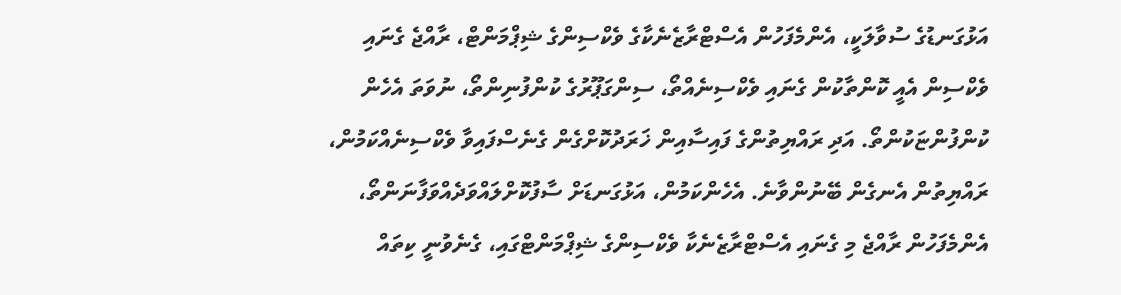އަޅުގަނޑުގެ ސުވާލަކީ، އެންމެފަހުން އެސްޓްރާޒެނެކާގެ ވެކްސިންގެ ޝިޕްމަންޓް، ރާއްޖެ ގެނައި ވެކްސިން އެއީ ކޮންތާކުން ގެނައި ވެކްސިނެއްތޯ، ސިންގަޕޫރުގެ ކުންފުނިންތޯ، ނުވަތަ އެހެން ކުންފުންޏަކުންތޯ. އަދި ރައްޔިތުންގެ ފައިސާއިން ޚަރަދުކޮށްގެން ގެނެސްފައިވާ ވެކްސިނެއްކަމުން، ރައްޔިތުން އެނގެން ބޭނުންވާނެ. އެހެންކަމުން، އަޅުގަނޑަށް ސާފުކޮށްލައްވަދެއްވަފާނަންތޯ، އެންމެފަހުން ރާއްޖެ މި ގެނައި އެސްޓްރާޒެނެކާ ވެކްސިންގެ ޝިޕްމަންޓްގައި، ގެނެވުނީ ކިތައް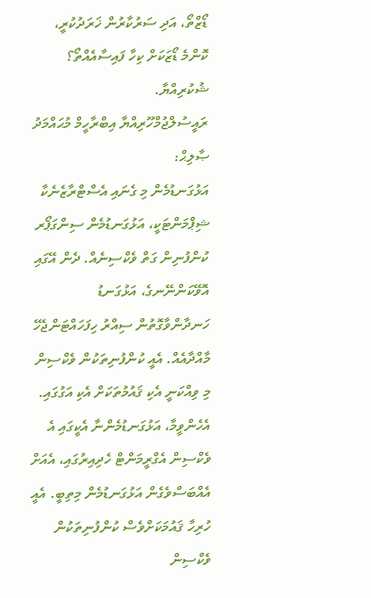ޑޯޒްތޯ، އަދި ސަރުކާރުން ޚަރަދުކުރީ، ކޮންމެ ޑޯޒަކަށް ކިހާ ފައިސާއެއްތޯ؟ ޝުކުރިއްޔާ.
ރައީސުލްޖުމްހޫރިއްޔާ އިބްރާހީމް މުޙައްމަދު ޞާލިޙް:
އަޅުގަނޑުމެން މި ގެނައި އެސްޓްރާޒެނެކާ ޝިޕްމަންޓަކީ، އަޅުގަނޑުމެން ސިންގަޕޯރ ކުންފުނިން ގަތް ވެކްސިނެއް. ދެން އޭގައި އޮވޭކަންނޭނގެ، އަޅުގަނޑު ހަނދާންވާގޮތުން ސިއްރު ހިފަހައްޓަންޖެހޭ މާއްދާއެއް. އެއީ ކުންފުނިތަކުން ވެކްސިން މި ވިއްކަނީ އެކި ޤައުމުތަކަށް އެކި އަގުގައި. އެހެންވީމާ، އަޅުގަނޑުމެންނާ އެކީގައި އެ ވެކްސިން އެގްރީމަންޓް ހެދިއިރުގައި، އެއަށް އެއްބަސްވެގެން އަޅުގަނޑުމެން މިތިބީ. އެއީ ހުރިހާ ޤައުމަކަށްވެސް ކުންފުނިތަކުން ވެކްސިން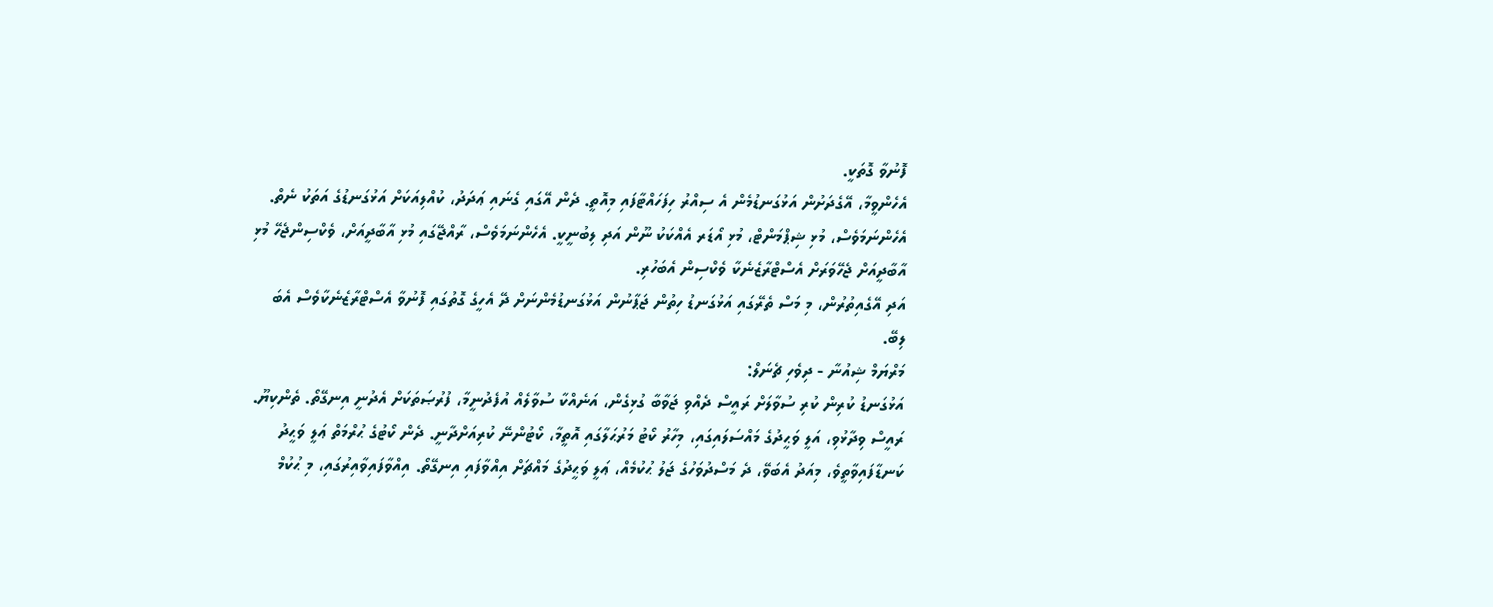ފޮނުވާ ގޮތަކީ.
އެހެންވީމާ، އޭގެދަށުން އަޅުގަނޑުމެން އެ ސިއްރު ހިފަހައްޓާފައި މިއޮތީ. ދެން އޭގައި ގެނައި ޢަދަދު، ކުއްލިއަކަށް އަޅުގަނޑުގެ އަތަކު ނެތް. އެހެންނަމަވެސް، މުޅި ޝިޕްމަންޓް، މުޅި އޯޑަރ އެއްކަކު ނޫން އަދި ލިބުނީކީ. އެހެންނަމަވެސް، ރާއްޖޭގައި މުޅި އާބާދީއަށް، ވެކްސިންޖެހޭ މުޅި އާބާދީއަށް ޖެހޭވަރަށް އެސްޓްރާޒެނެކާ ވެކްސިން އެބަހުރި.
އަދި އޭގެއިތުރުން، މި މަސް ތެރޭގައި އަޅުގަނޑު ހިތުން ޖަޕާނުން އަޅުގަނޑުމެންނަށް ދޭ އެހީގެ ގޮތުގައި ފޮނުވާ އެސްޓްރާޒެނެކާވެސް އެބަ ލިބޭ.
މަރްޔަމް ޝިއުނާ - ދިވެހި ޗެނަލް:
އަޅުގަނޑު ކުރިން ކުރި ސުވާލަށް ރައީސް ދެއްވި ޖަވާބާ ގުޅިގެން، އަނެއްކާ ސުވާލެއް އުފެދުނީމާ، ފުރުޞަތަކަށް އެދުނީ އިނގޭތޯ. ތެންކިޔޫ.
ރައީސް ވިދާޅުވި، އަލީ ވަޙީދުގެ މައްސަލައިގައި، މިހާރު ކޯޓު މަރުޙަލާގައި އޮތީމާ، ކޯޓުންނޭ ކުރިއަށްދާނީ. ދެން ކޯޓުގެ ޙުރްމަތް ޢަލީ ވަޙީދު ކަނޑާފައިވާތީވެ، މިއަދު އެބަވޭ، ދެ މަސްދުވަހުގެ ޖަލު ޙުކުމެއް، ޢަލީ ވަޙީދުގެ މައްޗަށް އިއްވާފައި އިނގޭތޯ. އިއްވާފައިވާއިރުގައި، މި ޙުކުމް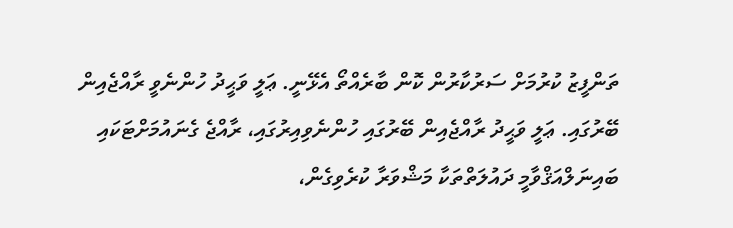ތަންފީޒު ކުރުމަށް ސަރުކާރުން ކޮން ބާރެއްތޯ އެޅޭނީ. ޢަލީ ވަޙީދު ހުންނެވީ ރާއްޖެއިން ބޭރުގައި. ޢަލީ ވަޙީދު ރާއްޖެއިން ބޭރުގައި ހުންނެވިއިރުގައި، ރާއްޖެ ގެނައުމަށްޓަކައި ބައިނަލްއަޤްވާމީ ދައުލަތްތަކާ މަޝްވަރާ ކުރެވިގެން،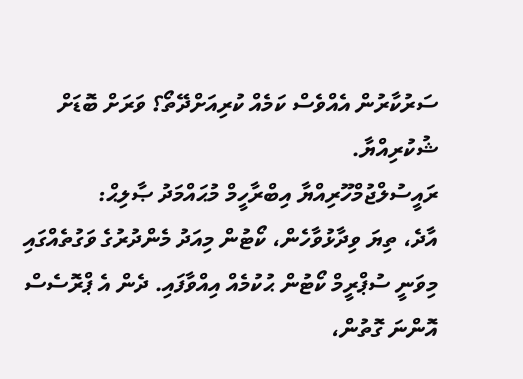ސަރުކާރުން އެއްވެސް ކަމެއް ކުރިއަށްދޭތޯ؟ ވަރަށް ބޮޑަށް ޝުކުރިއްޔާ.
ރައީސުލްޖުމްހޫރިއްޔާ އިބްރާހީމް މުޙައްމަދު ޞާލިޙް:
އާދެ، ތިޔަ ވިދާޅުވާހެން، ކޯޓުން މިއަދު މެންދުރުގެ ވަގުތެއްގައި މިވަނީ ސުޕްރީމް ކޯޓުން ޙުކުމެއް އިއްވާފައި. ދެން އެ ޕްރޮސެސް އޮންނަ ގޮތުން،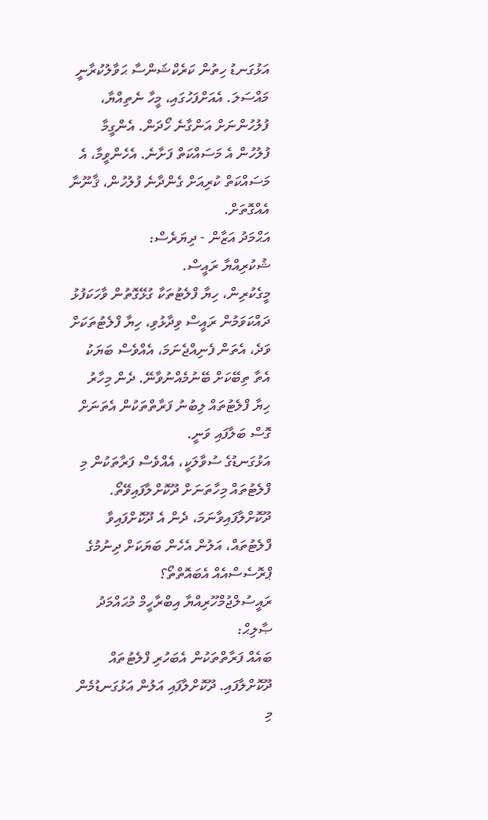އަޅުގަނޑު ހިތުން ކަރެކްޝަންސާ ޙަވާލުކުރާނީ މައްސަލަ. އެއަށްފަހުގައި، މީހާ ނެތިއްޔާ، ފުލުހުންނަށް އަންގާނެ ހޯދަން. އެންގީމާ ފުލުހުން އެ މަސައްކަތް ފަށާނެ. އެހެންވީމާ، އެ މަސައްކަތް ކުރިއަށް ގެންދާނެ ފުލުހުން، ޤާނޫނާ އެއްގޮތަށް.
އަޙްމަދު އަޒާން - ދިޔަރެސް:
ޝުކުރިއްޔާ ރައީސް.
މީގެކުރިން، ހިޔާ ފްލެޓުތަކާ ގުޅޭގޮތުން ވާހަކަފުޅު ދައްކަވަމުން ރައީސް ވިދާޅުވި، ހިޔާ ފްލެޓުތަކަށް ވަދެ، އެތަން ފެނިއްޖެނަމަ، އެއްވެސް ބަޔަކު އެތާ ތިބޭކަށް ބޭނުމެއްނުވާނޭ. ދެން މިހާރު ހިޔާ ފްލެޓުތައް ލިބުނު ފަރާތްތަކުން އެތަނަށް ގޮސް ބަލާފައި ވަނީ.
އަޅުގަނޑުގެ ސުވާލަކީ، އެއްވެސް ފަރާތަކުން މި ފްލެޓުތައް މިހާތަނަށް ދޫކޮށްލާފައިވޭތޯ. ދޫކޮށްލާފައިވާނަމަ، ދެން އެ ދޫކޮށްފައިވާ ފްލެޓުތައް، އަލުން އެހެން ބަޔަކަށް ދިނުމުގެ ޕްރޮސެސްއެއް އެބައޮތްތޯ؟
ރައީސުލްޖުމްހޫރިއްޔާ އިބްރާހީމް މުޙައްމަދު ޞާލިޙް:
ބައެއް ފަރާތްތަކުން އެބަހުރި ފްލެޓުތައް ދޫކޮށްލާފައި. ދޫކޮށްލާފައި އަލުން އަޅުގަނޑުމެން މި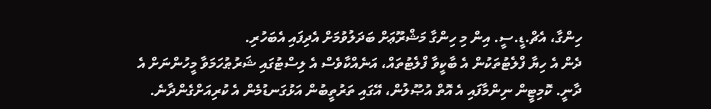ހިންގާ، އެޗް.ޑީ.ސީ. އިން މި ހިންގާ މަޝްރޫޢަށް ބަދަލުވުމަށް އެދިފައި އެބަހުރި.
ދެން އެ ހިޔާ ފްލެޓުތަކުން އެ ބާކީވާ ފްލެޓުތައް، އަނެއްކާވެސް އެ ލިސްޓުގައި ޝަރުޠުހަމަވާ މީހުންނަށް އެ ދާނީ. ކޮމިޓީން ނިންމާފައި އެ އޮތް އުޞޫލުން، އޭގައި ތަރުތީބުން އަޅުގަނޑުމެން އެ ކުރިއަށްގެންދާނެ.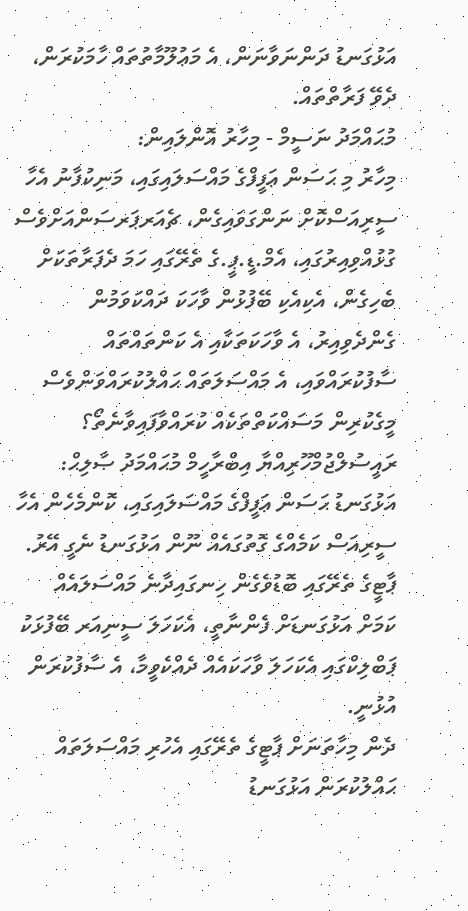އަޅުގަނޑު ދަންނަވާނަން، އެ މަޢުލޫމާތުތައް ހާމަކުރަން، ދެވޭ ފަރާތްތައް.
މުޙައްމަދު ނަސީމް - މިހާރު އޮންލައިން:
މިހާރު މި ޙަސަން ޢަފީފްގެ މައްސަލައިގައި، މަނިކުފާނު އެހާ ސީރިއަސްކޮށް ނަންގަވައިގެން، ޗެއަރޕަރސަންއަށްވެސް ގުޅުއްވިއިރުގައި، އެމް.ޑީ.ޕީ.ގެ ތެރޭގައި ހަމަ ދެފަރާތަކަށް ބެހިގެން، އެކިއެކި ބޭފުޅުން ވާހަކަ ދައްކަވަމުން ގެންދެވިއިރު، އެ ވާހަކަތަކާއި އެ ކަންތައްތައް ސާފުކުރައްވައި، އެ މައްސަލަތައް ޙައްލުކުރައްވަންވެސް މީގެކުރިން މަސައްކަތްތަކެއް ކުރައްވާފައިވާނެތޯ؟
ރައީސުލްޖުމްހޫރިއްޔާ އިބްރާހީމް މުޙައްމަދު ޞާލިޙް:
އަޅުގަނޑު ޙަސަން ޢަފީފްގެ މައްސަލައިގައި، ކޮންމެހެން އެހާ ސީރިއަސް ކަމެއްގެ ގޮތުގައެއް ނޫން އަޅުގަނޑު ނެގީ އޭރު. ޕާޓީގެ ތެރޭގައި ބޮޑުވެގެން ހިނގައިދާނެ މައްސަލައެއް ކަމަށް އަޅުގަނޑަށް ފެންނާތީ، އެކަހަލަ ސީނިއަރ ބޭފުޅަކު ޕަބްލިކްގައި އެކަހަލަ ވާހަކައެއް ދެއްކެވީމާ، އެ ސާފުކުރަން އުޅުނީ.
ދެން މިހާތަނަށް ޕާޓީގެ ތެރޭގައި އެހުރި މައްސަލަތައް ޙައްލުކުރަން އަޅުގަނޑު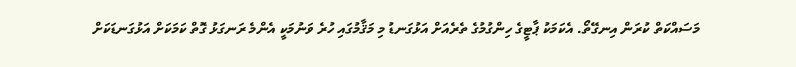މަސައްކަތް ކުރަން އިނގޭތޯ. އެކަމަކު ޕާޓީގެ ހިންގުމުގެ ތެރެއަށް އަޅުގަނޑު މި މަޤާމުގައި ހުރެ ވަނުމަކީ އެންމެ ރަނގަޅު ގޮތް ކަމަކަށް އަޅުގަނޑަކަށް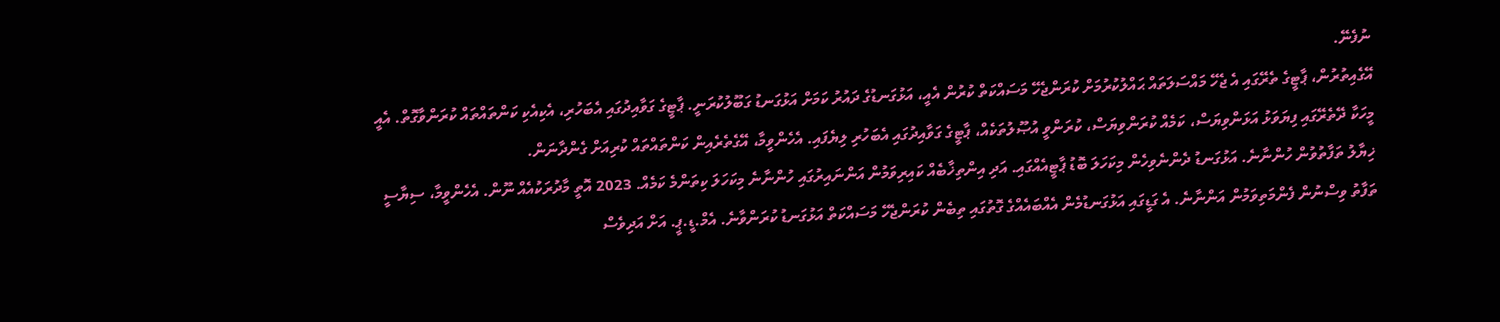ނުފެނޭ.
އޭގެއިތުރުން، ޕާޓީގެ ތެރޭގައި އެ ޖެހޭ މައްސަލަތައް ޙައްލުކުރުމަށް ކުރަންޖެހޭ މަސައްކަތް ކުރުން އެއީ، އަޅުގަނޑުގެ ދައުރު ކަމަށް އަޅުގަނޑު ގަބޫލުކުރަނީ. ޕާޓީގެ ގަވާއިދުގައި އެބަހުރި، އެކިއެކި ކަންތައްތައް ކުރަންވާގޮތް. އެއީ މީހަކާ ދޭތެރޭގައި ފިޔަވަޅު އަޅަންވިޔަސް، ކަމެއް ކުރަންވިޔަސް، ކުރަންވީ އުޞޫލުތަކެއް، ޕާޓީގެ ގަވާއިދުގައި އެބަހުރި ލިޔެފައި. އެހެންވީމާ، އޭގެތެރެއިން ކަންތައްތައް ކުރިއަށް ގެންދާނަން.
ޚިޔާލު ތަފާތުވުން ހުންނާނެ. އަޅުގަނޑު ދެންނެވިހެން މިކަހަލަ ބޮޑު ޕާޓީއެއްގައި. އަދި އިންތިޚާބެއް ކައިރިވަމުން އަންނައިރުގައި ހުންނާނެ މިކަހަލަ ކިތަންމެ ކަމެއް. 2023 އޮތީ މާދުރަކުއެއް ނޫން. އެހެންވީމާ، ސިޔާސީ ތަފާތު ވިސްނުން ފެންމަތިވަމުން އަންނާނެ. އެ ގަޑީގައި އަޅުގަނޑުމެން އެއްބައެއްގެ ގޮތުގައި ތިބެން ކުރަންޖެހޭ މަސައްކަތް އަޅުގަނޑު ކުރަންވާނެ. އެމް.ޑީ.ޕީ. އަށް އަދިވެސް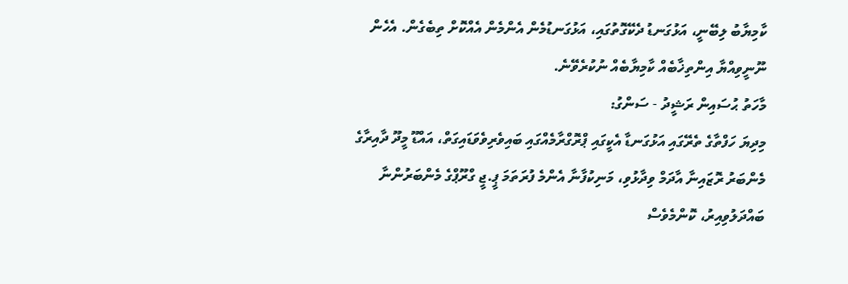ކާމިޔާބު ލިބޭނީ، އަޅުގަނޑު ދެކޭގޮތުގައި، އަޅުގަނޑުމެން އެންމެން އެއްކޮށް ތިބެގެން. އެހެން ނޫނީވިއްޔާ އިންތިޚާބެއް ކާމިޔާބެއް ނުކުރެވޭނެ.
މާހަތު ޙުސައިން ރަޝީދު - ސަންގު:
މިދިޔަ ހަފްތާގެ ތެރޭގައި އަޅުގަނޑާ އެކީގައި ޕްރޮގްރާމެއްގައި ބައިވެރިވެވަޑައިގަތް، އައްޑޫ މީދޫ ދާއިރާގެ މެންބަރު ރޮޒައިނާ އާދަމް ވިދާޅުވި، މަނިކުފާނާ އެންމެ ފުރަތަމަ ޕީ.ޖީ ގްރޫޕްގެ މެންބަރުންނާ ބައްދަލުވިއިރު، ކޮންމެވެސް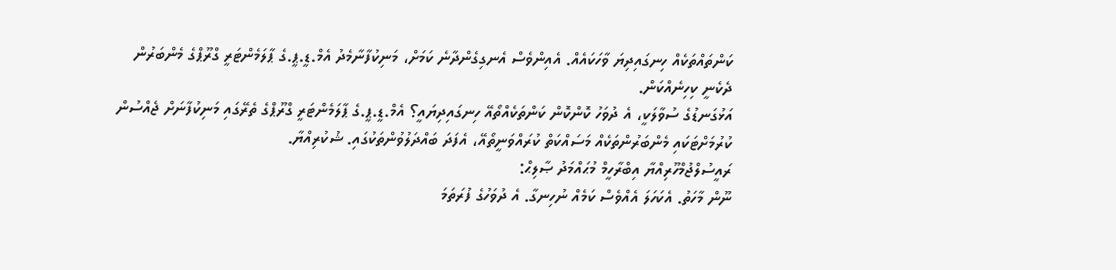ކަންތައްތަކެއް ހިނގައިދިޔަ ވާހަކައެއް. އެއިންވެސް އެނގިގެންދާނެ ކަމަށް، މަނިކުފާނާމެދު އެމް.ޑީ.ޕީ.ގެ ޕާލަމެންޓަރީ ގްރޫޕްގެ މެންބަރުން ދެކެނީ ކިހިނެއްކަން.
އަޅުގަނޑުގެ ސުވާލަކީ، އެ ދުވަހު ކޮންކޮން ކަންތަކެއްތޯއޭ ހިނގައިދިޔައީ؟ އެމް.ޑީ.ޕީ.ގެ ޕާލަމެންޓަރީ ގްރޫޕްގެ ތެރޭގައި މަނިކުފާނަށް ޖެއްސުން ކުރުމަށްޓަކައި މެންބަރުންތަކެއް މަސައްކަތް ކުރައްވަނީތޯއޭ، އެފަދަ ބައްދަލުވުންތަކުގައި. ޝުކުރިއްޔާ.
ރައީސުލްޖުމްހޫރިއްޔާ އިބްރާހީމް މުޙައްމަދު ޞާލިޙް:
ނޫން މާހަތު. އެކަހަލަ އެއްވެސް ކަމެއް ނުހިނގާ. އެ ދުވަހުގެ ފުރަތަމަ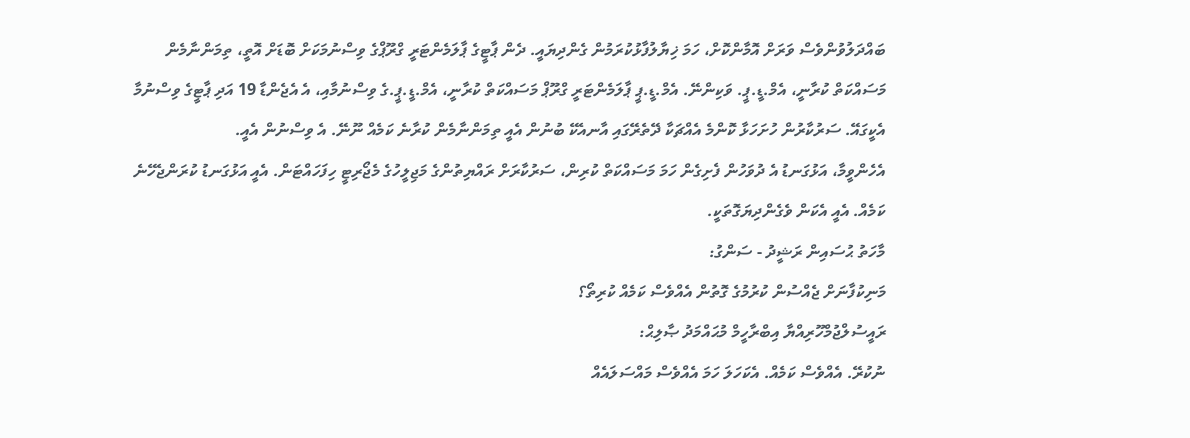ބައްދަލުވުންވެސް ވަރަށް އޮމާންކޮށް، ހަމަ ޚިޔާލުފާޅުކުރަމުން ގެންދިޔައީ. ދެން ޕާޓީގެ ޕާލަމެންޓަރީ ގްރޫޕްގެ ވިސްނުމަކަށް ބޮޑަށް އޮތީ، ތިމަންނާމެން މަސައްކަތް ކުރާނީ، އެމް.ޑީ.ޕީ. ވަކިންނޭ. އެމް.ޑީ.ޕީ ޕާލަމެންޓަރީ ގްރޫޕް މަސައްކަތް ކުރާނީ، އެމް.ޑީ.ޕީ.ގެ ވިސްނުމާއި، އެ އެޖެންޑާ 19 އަދި ޕާޓީގެ ވިސްނުމާ އެކީގައޭ. ސަރުކާރުން ހުށަހަޅާ ކޮންމެ އެއްޗަކާ ދޭތެރޭގައި އާނއެކޭ ބުނުން އެއީ ތިމަންނާމެން ކުރާނެ ކަމެއް ނޫނޭ. އެ ވިސްނުން އެއީ.
އެހެންވީމާ، އަޅުގަނޑު އެ ދުވަހުން ފެށިގެން ހަމަ މަސައްކަތް ކުރިން، ސަރުކާރަށް ރައްޔިތުންގެ މަޖިލީހުގެ މެޖޯރިޓީ ހިފަހައްޓަން. އެއީ އަޅުގަނޑު ކުރަންޖެހޭނެ ކަމެއް. އެއީ އެކަން ވެގެންދިޔަގޮތަކީ.
މާހަތު ޙުސައިން ރަޝީދު - ސަންގު:
މަނިކުފާނަށް ޖެއްސުން ކުރުމުގެ ގޮތުން އެއްވެސް ކަމެއް ކުރިތޯ؟
ރައީސުލްޖުމްހޫރިއްޔާ އިބްރާހީމް މުޙައްމަދު ޞާލިޙް:
ނުކުރޭ. އެއްވެސް ކަމެއް. އެކަހަލަ ހަމަ އެއްވެސް މައްސަލައެއް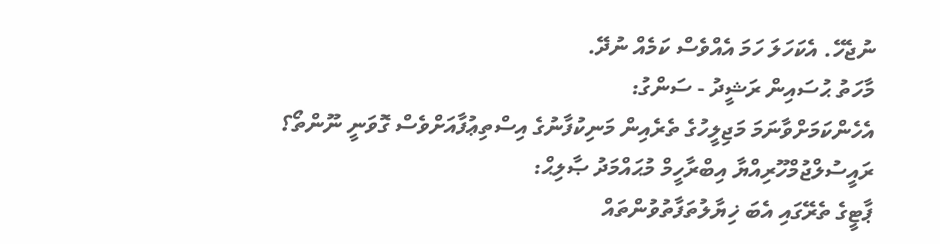ނުޖެހޭ. އެކަހަލަ ހަމަ އެއްވެސް ކަމެއް ނުދޭ.
މާހަތު ޙުސައިން ރަޝީދު - ސަންގު:
އެހެންކަމަށްވާނަމަ މަޖިލީހުގެ ތެރެއިން މަނިކުފާނުގެ އިސްތިޢުފާއަށްވެސް ގޮވަނީ ނޫންތޯ؟
ރައީސުލްޖުމްހޫރިއްޔާ އިބްރާހީމް މުޙައްމަދު ޞާލިޙް:
ޕާޓީގެ ތެރޭގައި އެބަ ޚިޔާލުތަފާތުވުންތައް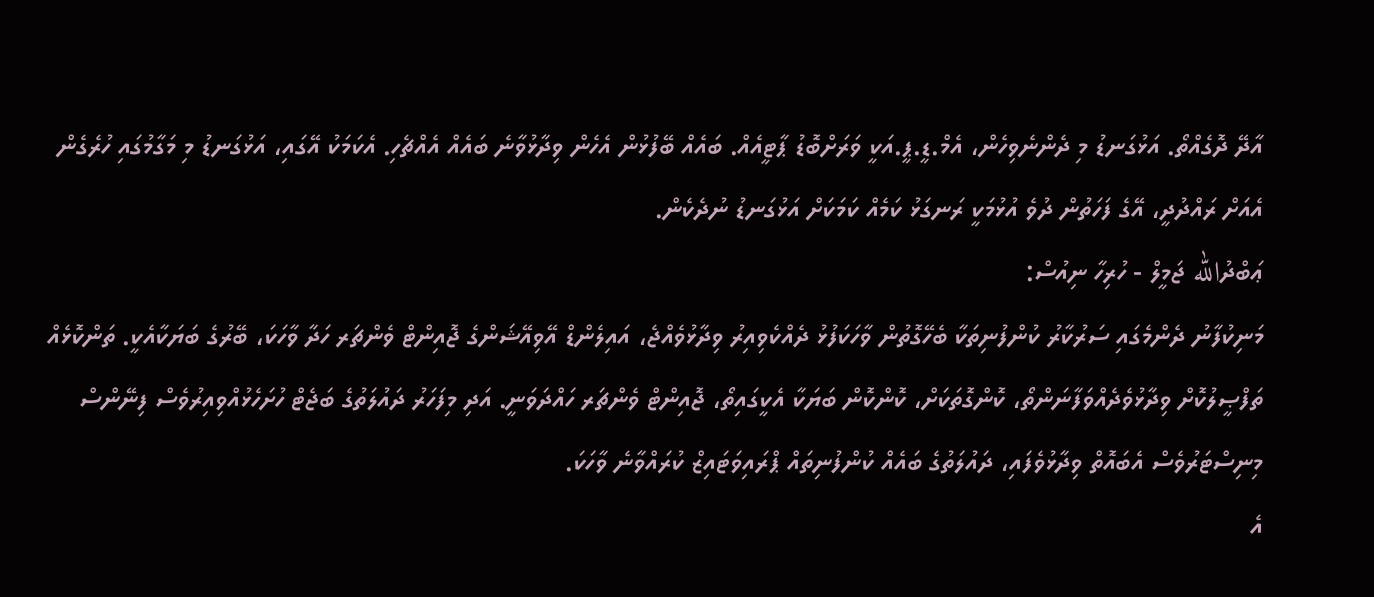އާދޭ ދޮގެއްތޯ. އަޅުގަނޑު މި ދެންނެވިހެން، އެމް.ޑީ.ޕީ.އަކީ ވަރަށްބޮޑު ޕާޓީއެއް. ބައެއް ބޭފުޅުން އެހެން ވިދާޅުވާނެ ބައެއް އެއްޗެހި. އެކަމަކު އޭގައި، އަޅުގަނޑު މި މަގާމުގައި ހުރެގެން އެއަށް ރައްދުދީ، އޭގެ ފަހަތުން ދުވެ އުޅުމަކީ ރަނގަޅު ކަމެއް ކަމަކަށް އަޅުގަނޑު ނުދެކެން.
ޢަބްދުالله ޖަމީލް - ހުރިހާ ނިއުސް:
މަނިކުފާނު ދެންމެގައި ސަރުކާރު ކުންފުނިތަކާ ބެހޭގޮތުން ވާހަކަފުޅު ދެއްކެވިއިރު ވިދާޅުވެއްޖެ، އައިލެންޑް އޭވިއޭޝަންގެ ޖޮއިންޓް ވެންޗަރ ހަދާ ވާހަކަ، ބޭރުގެ ބަޔަކާއެކީ. ތަންކޮޅެއް ތަފްޞީލުކޮށް ވިދާޅުވެދެއްވަފާނަންތޯ، ކޮންގޮތަކަށް، ކޮންކޮން ބަޔަކާ އެކީގައިތޯ، ޖޮއިންޓް ވެންޗަރ ހައްދަވަނީ. އަދި މިފަހަރު ދައުލަތުގެ ބަޖެޓް ހުށަހެޅުއްވިއިރުވެސް ފިނޭންސް މިނިސްޓަރުވެސް އެބައޮތް ވިދާޅުވެފައި، ދައުލަތުގެ ބައެއް ކުންފުނިތައް ޕްރައިވަޓައިޒް ކުރައްވާނެ ވާހަކަ.
އެ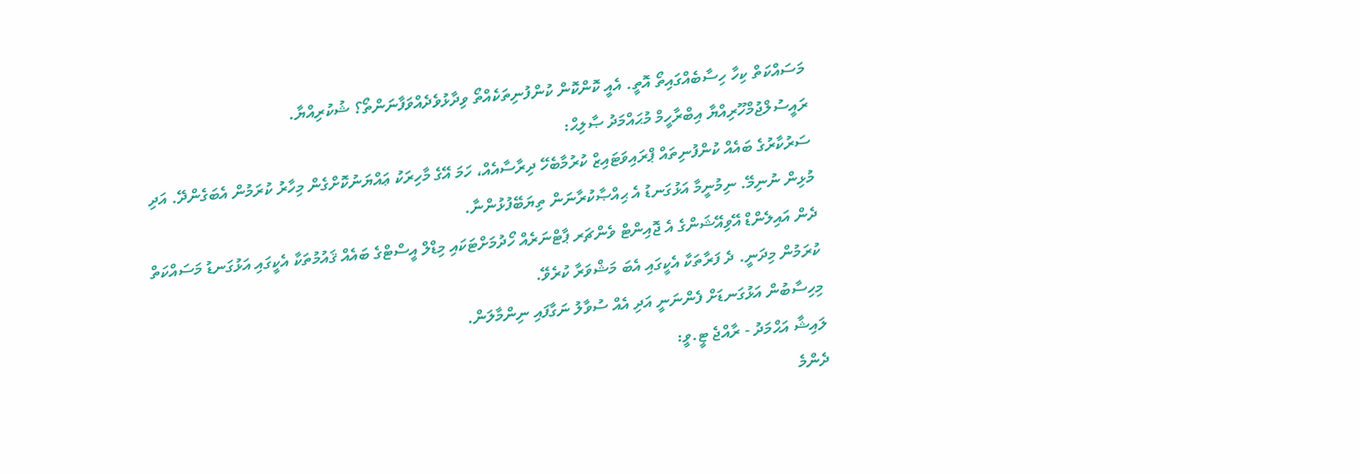މަސައްކަތް ކިހާ ހިސާބެއްގައިތޯ އޮތީ. އެއީ ކޮންކޮން ކުންފުނިތަކެއްތޯ ވިދާޅުވެދެއްވަފާނަންތޯ؟ ޝުކުރިއްޔާ.
ރައީސުލްޖުމްހޫރިއްޔާ އިބްރާހީމް މުޙައްމަދު ޞާލިޙް:
ސަރުކާރުގެ ބައެއް ކުންފުނިތައް ޕްރައިވަޓައިޒް ކުރުމާބެހޭ ދިރާސާއެއް، ހަމަ އޭގެ މާހިރަކު ޢައްޔަނުކޮށްގެން މިހާރު ކުރަމުން އެބަގެންދޭ. އަދި މުޅިން ނުނިމޭ. ނިމުނީމާ އަޅުގަނޑު އެ ޙިއްޞާކުރާނަން ތިޔަބޭފުޅުންނާ.
ދެން އައިލެންޑް އޭވިއޭޝަންގެ އެ ޖޮއިންޓް ވެންޗަރ ޕާޓްނަރެއް ހޯދުމަށްޓަކައި މިޑްލް އީސްޓްގެ ބައެއް ޤައުމުތަކާ އެކީގައި އަޅުގަނޑު މަސައްކަތް ކުރަމުން މިދަނީ. ދެ ފަރާތަކާ އެކީގައި އެބަ މަޝްވަރާ ކުރެވޭ.
މިހިސާބުން އަޅުގަނޑަށް ފެންނަނީ އަދި އެއް ސުވާލު ނަގާފައި ނިންމާލަން.
ލައިޝާ އަޙްމަދު - ރާއްޖެ ޓީ.ވީ:
ދެންމެ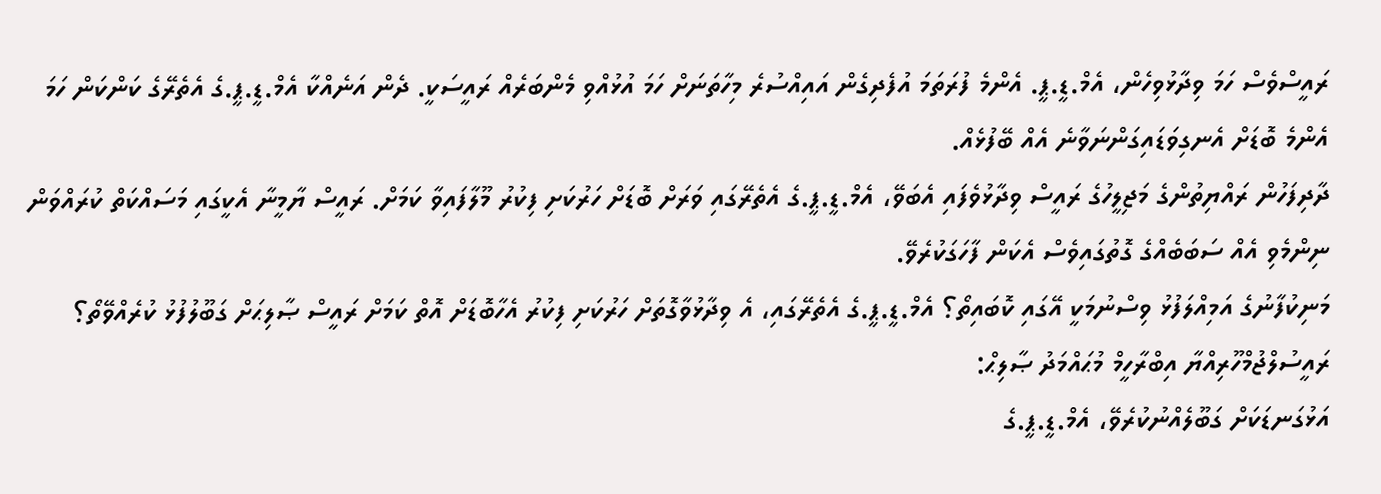ރައީސްވެސް ހަމަ ވިދާޅުވިހެން، އެމް.ޑީ.ޕީ. އެންމެ ފުރަތަމަ އުފެދިގެން އައިއްސުރެ މިހާތަނަށް ހަމަ އުޅުއްވި މެންބަރެއް ރައީސަކީ. ދެން އަނެއްކާ އެމް.ޑީ.ޕީ.ގެ އެތެރޭގެ ކަންކަން ހަމަ އެންމެ ބޮޑަށް އެނގިވަޑައިގަންނަވާނެ އެއް ބޭފުޅެއް.
ދާދިފަހުން ރައްޔިތުންގެ މަޖިލީހުގެ ރައީސް ވިދާޅުވެފައި އެބަވޭ، އެމް.ޑީ.ޕީ.ގެ އެތެރޭގައި ވަރަށް ބޮޑަށް ހަރުކަށި ފިކުރު މޫލާފައިވާ ކަމަށް. ރައީސް ޔާމީނާ އެކީގައި މަސައްކަތް ކުރައްވަން ނިންމެވި އެއް ސަބަބެއްގެ ގޮތުގައިވެސް އެކަން ފާހަގަކުރެވޭ.
މަނިކުފާނުގެ އަމިއްލަފުޅު ވިސްނުމަކީ އޭގައި ކޮބައިތޯ؟ އެމް.ޑީ.ޕީ.ގެ އެތެރޭގައި، އެ ވިދާޅުވާގޮތަށް ހަރުކަށި ފިކުރު އެހާބޮޑަށް އޮތް ކަމަށް ރައީސް ޞާލިޙަށް ގަބޫލުފުޅު ކުރެއްވޭތޯ؟
ރައީސުލްޖުމްހޫރިއްޔާ އިބްރާހީމް މުޙައްމަދު ޞާލިޙް:
އަޅުގަނޑަކަށް ގަބޫލެއްނުކުރެވޭ، އެމް.ޑީ.ޕީ.ގެ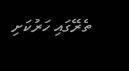ތެރޭގައި ހަރުކަށި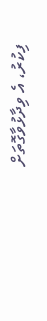ފިކުރު، އެ ވިދާޅުވާގޮތަށް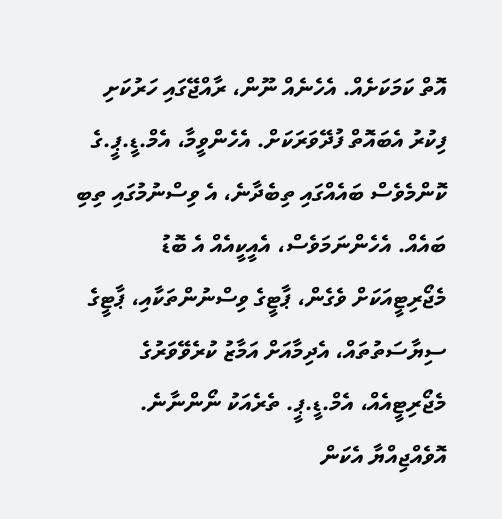އޮތް ކަމަކަށެއް. އެހެނެއް ނޫން، ރާއްޖޭގައި ހަރުކަށި ފިކުރު އެބައޮތް ފުދޭވަރަކަށް. އެހެންވީމާ، އެމް.ޑީ.ޕީ.ގެ ކޮންމެވެސް ބައެއްގައި ތިބެދާނެ، އެ ވިސްނުމުގައި ތިބި ބައެއް. އެހެންނަމަވެސް، އެއީކީއެއް އެ ބޮޑު މެޖޯރިޓީއަކަށް ވެގެން، ޕާޓީގެ ވިސްނުންތަކާއި، ޕާޓީގެ ސިޔާސަތުތައް، އެދިމާއަށް އަމާޒު ކުރެވޭވަރުގެ މެޖޯރިޓީއެއް، އެމް.ޑީ.ޕީ. ތެރެއަކު ނޯންނާނެ. އޮވެއްޖިއްޔާ އެކަން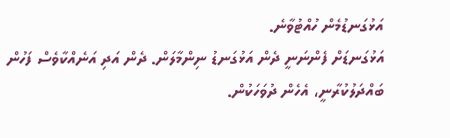އަޅުގަނޑުމެން ހުއްޓުވާނެ.
އަޅުގަނޑަށް ފެންނަނީ ދެން އަޅުގަނޑު ނިންމާލަން. ދެން އަދި އަނެއްކާވެސް ފަހުން ބައްދަލުކުރާނީ، އެހެން ދުވަހަކުން.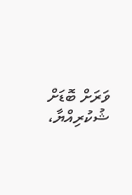ވަރަށް ބޮޑަށް ޝުކުރިއްޔާ،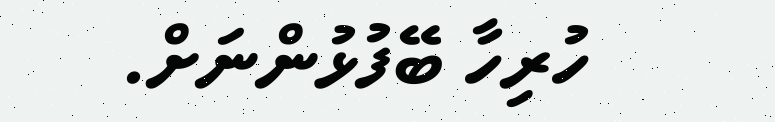ހުރިހާ ބޭފުޅުންނަށް.